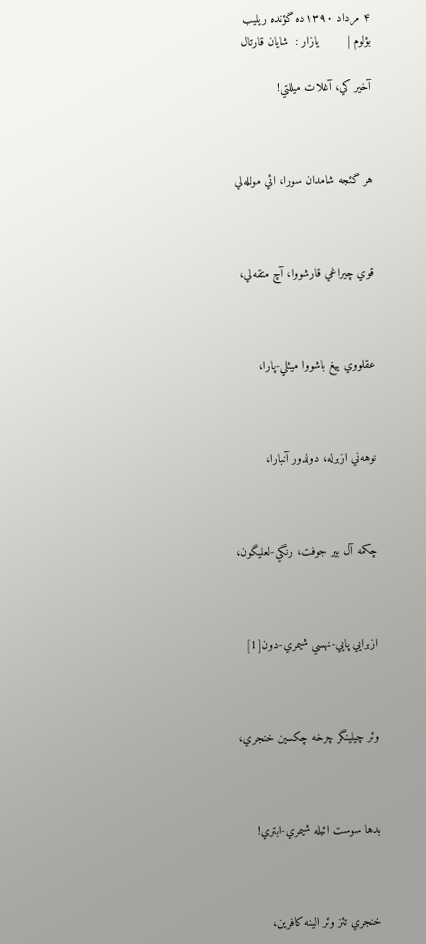۴ مرداد ۱۳۹۰ده گؤنده ریلیب
بؤلوم |        یازار :  شايان قارتال

آخير كي، آغلات ميللتي!



هر گئجه شامدان سورا، ائي مولله‌لي



قوي چيراغي قارشووا، آچ متقه‌لي،



عقلووي ييغ باشووا ميثلي-پارا،



نوهه‌ني ازبرله، دولدور آنبارا،



چكمه آل بير جوفت، رنگي-لعليگون،



ازبرايي پايي-نهسي شيمري-دون[1]



وئر چيلينگر چرخه چكسين خنجري،



بدها سوست ائيله شيمري-ابتري!



خنجري تئز وئر الينه كافرين،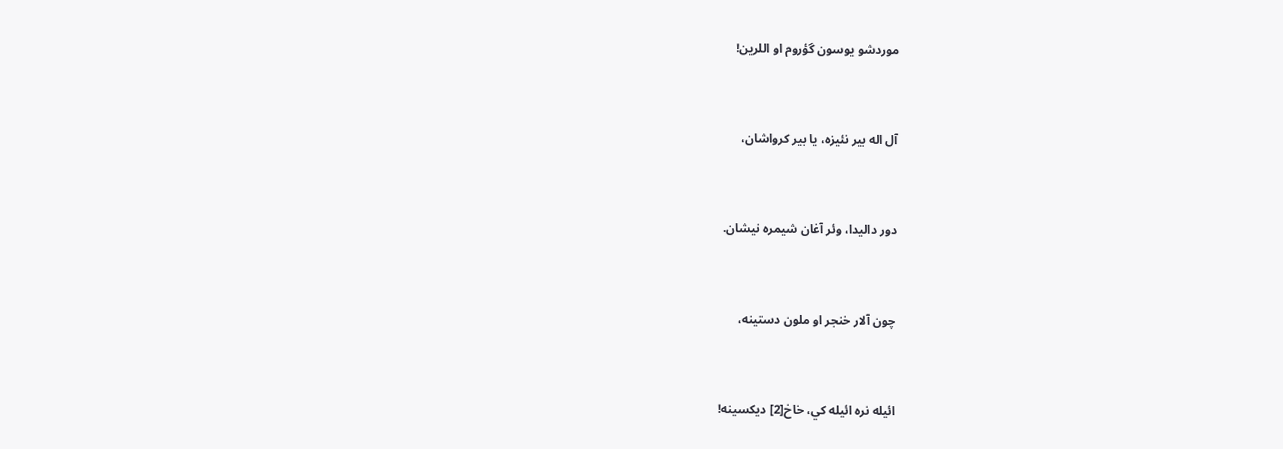موردشو يوسون گؤروم او اللرين!



آل اله بير نئيزه، يا بير كرواشان،



دور داليدا، وئر آغان شيمره نيشان.



چون آلار خنجر او ملون دستينه،



ائيله نره ائيله كي، خاخ[2] ديكسينه!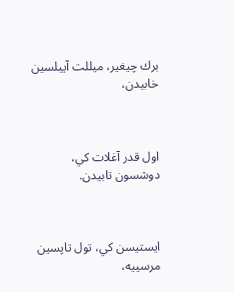برك چيغير، ميللت آييلسين خابيدن،



اول قدر آغلات كي، دوشسون تابيدن.



ايستيسن كي، تول تاپسين مرسييه،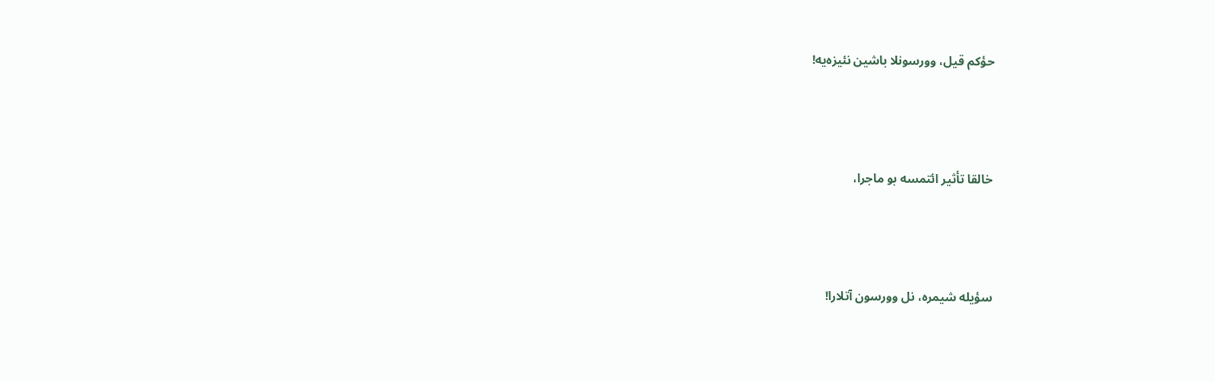حؤكم قيل، وورسونلا باشين نئيزه‌يه!



خالقا تأثير ائتمسه بو ماجرا،



سؤيله شيمره، نل وورسون آتلارا!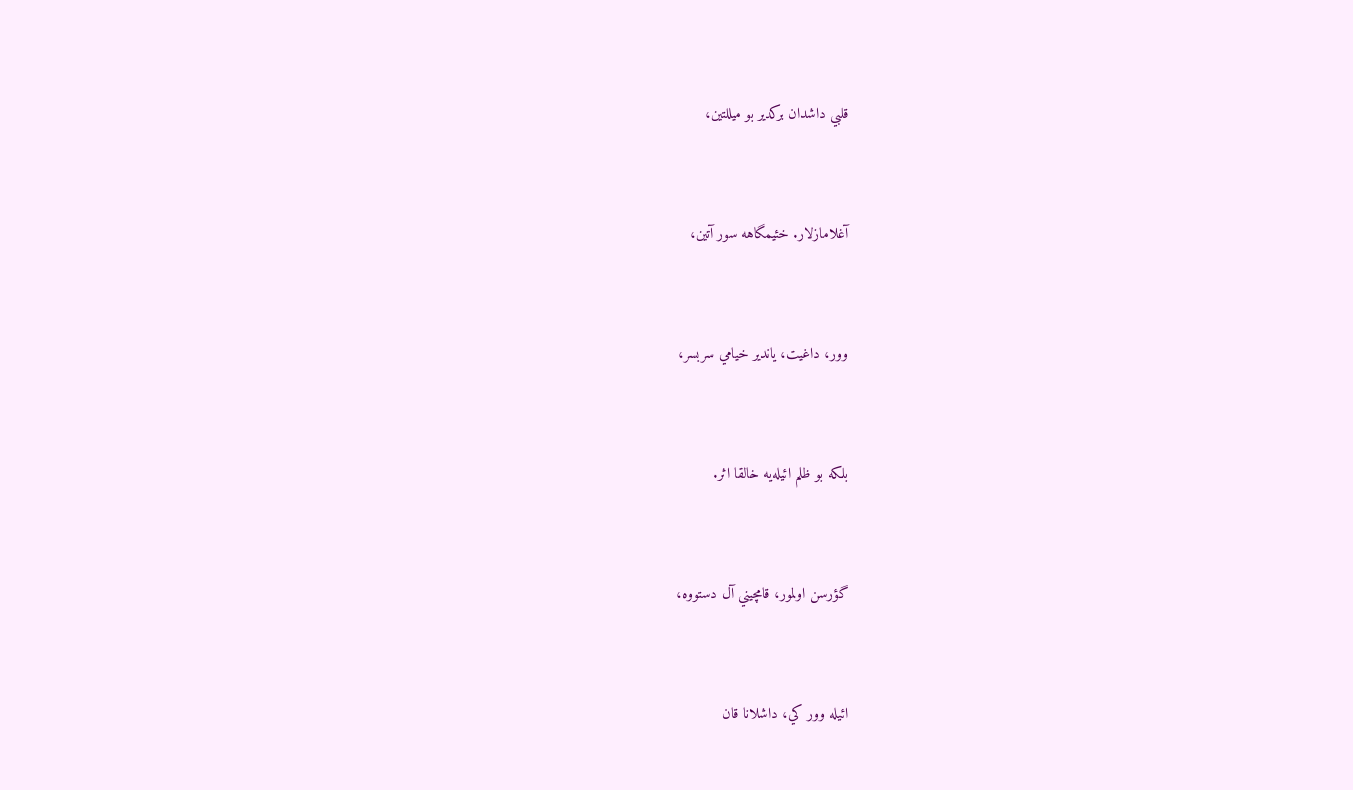قلبي داشدان بركدير بو ميللتين،



آغلامازلار. خئيمگاهه سور آتين،



وور، داغيت، ياندير خيامي سربسر،



بلكه بو ظلم ائيله‌يه خالقا اثر.



گؤرسن اولمور، قامچيني آل دستووه،



ائيله وور كي، داشلانا قان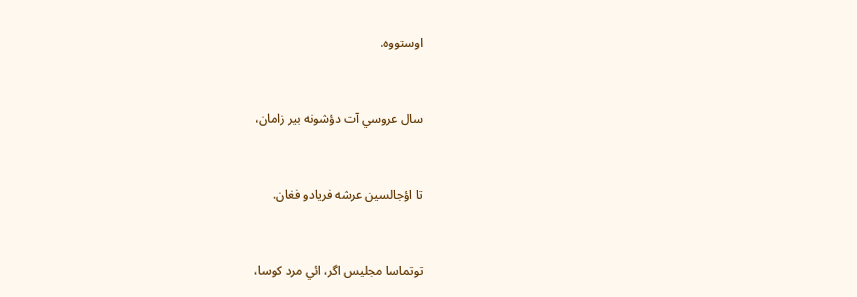اوستووه.



سال عروسي آت دؤشونه بير زامان،



تا اؤجالسين عرشه فريادو فغان.



توتماسا مجليس اگر، ائي مرد كوسا،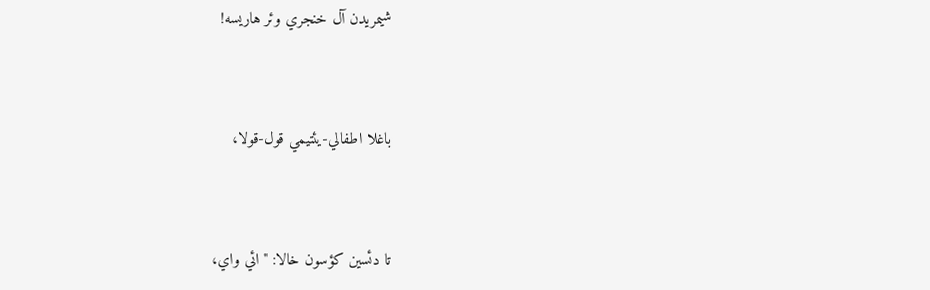شيمريدن آل خنجري وئر هاريسه!



باغلا اطفالي-يئتيمي قول-قولا،



تا دئسين كؤسون خالا: "ائي واي،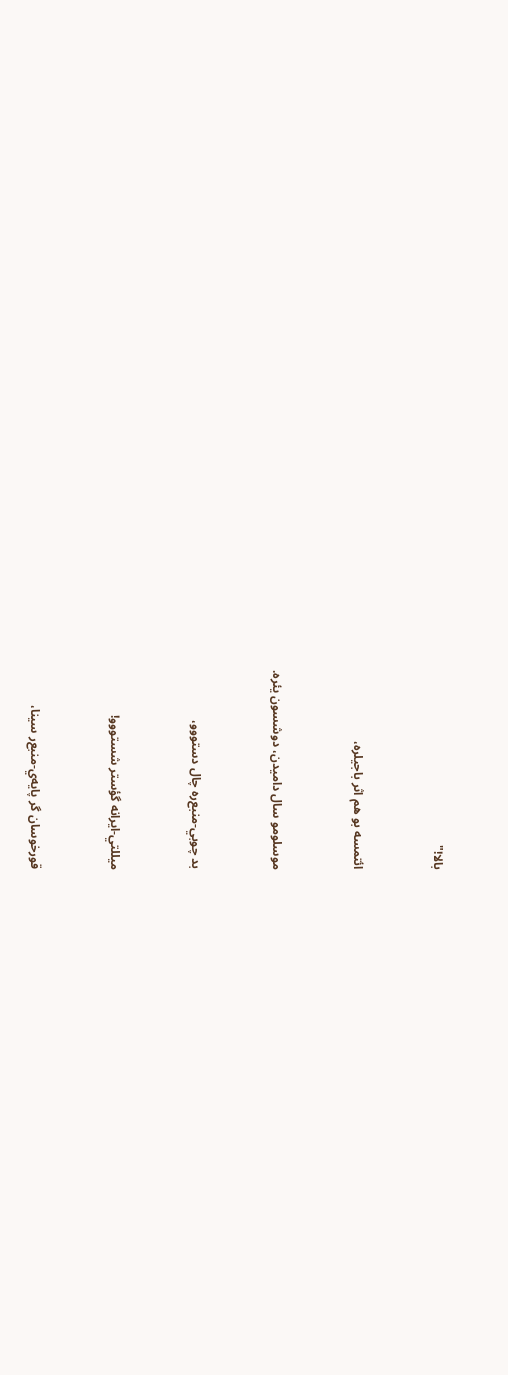بالا!"



ائتمسه بو هم اثر باجيلره،



موسلومو سال داميدن، دوشسون يئره.



بد چوبي-منبع‌ره چال دستووو،



ميللتي-ايرانه گؤستر شستووو!



قورخوسان گر پايه‌ي-منبع‌ر سينا،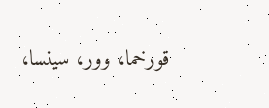قورخما، وور، سينسا،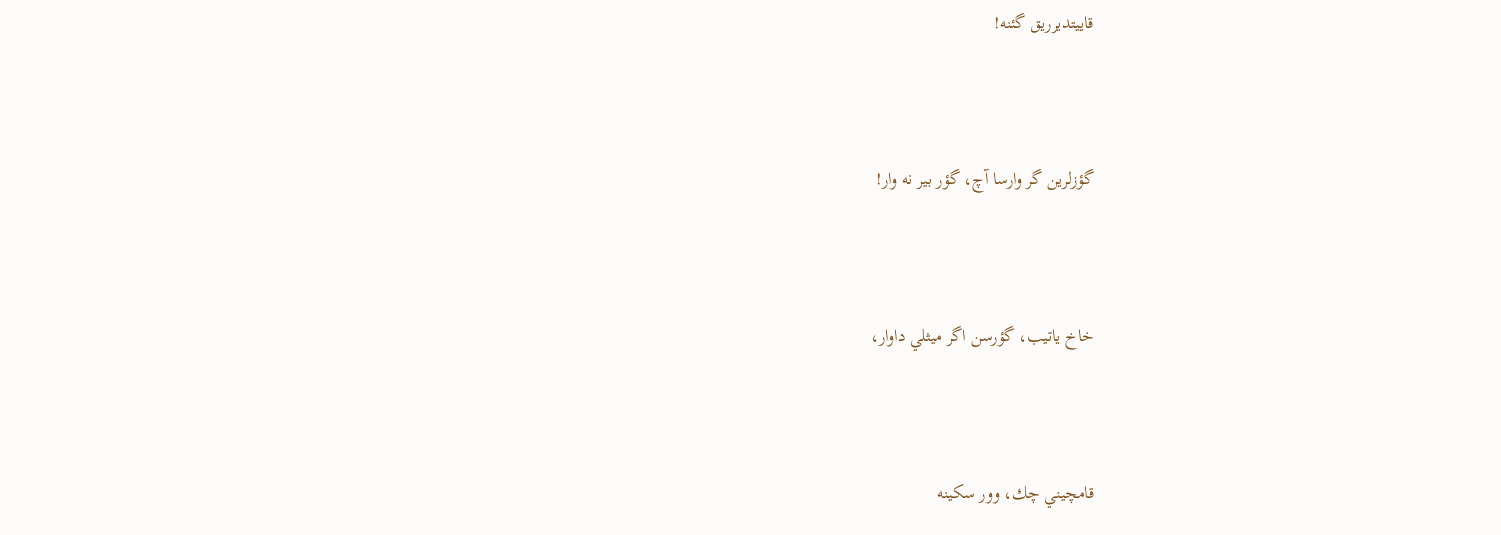قاييتديرريق گئنه!



گؤزلرين گر وارسا آچ، گؤر بير نه وار!



خاخ ياتيب، گؤرسن اگر ميثلي داوار،



قامچيني چك، وور سكينه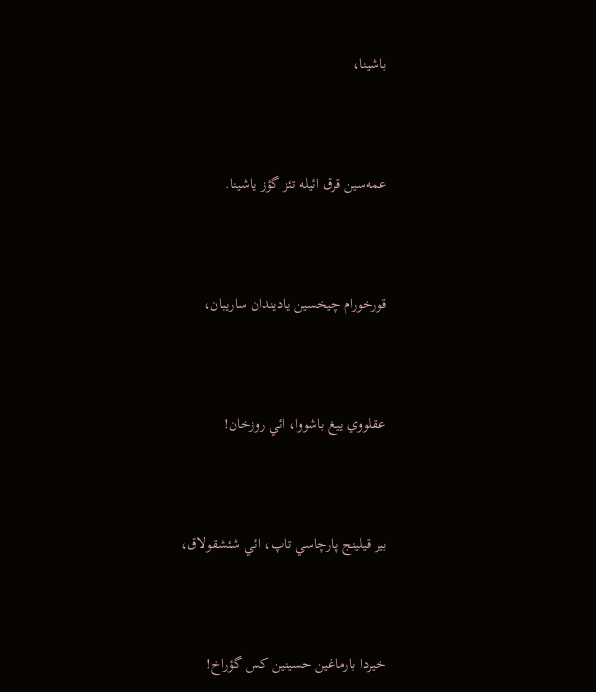باشينا،



عمه‌سين قرق ائيله تئز گؤز ياشينا.



قورخورام چيخسين ياديندان ساريبان،



عقلووي ييغ باشووا، ائي روزخان!



بير قيلينج پارچاسي تاپ، ائي شئشقولاق،



خيردا بارماغين حسينين كس گؤراخ!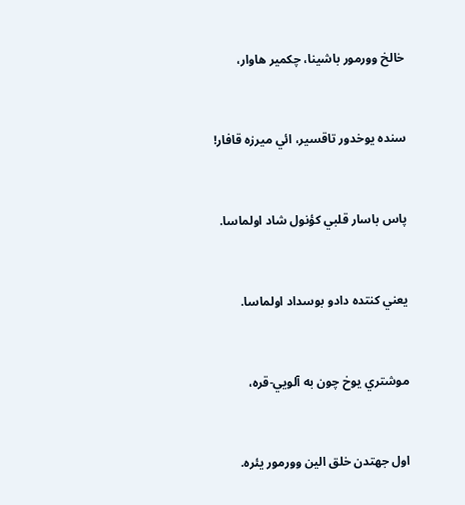خالخ وورمور باشينا، چكمير هاوار،



سنده يوخدور تاقسير، ائي ميرزه قافار!



پاس باسار قلبي كؤنول شاد اولماسا.



يعني كنتده دادو بوسداد اولماسا.



موشتري يوخ چون به آلويي-قره،



اول جهتدن خلق الين وورمور يئره.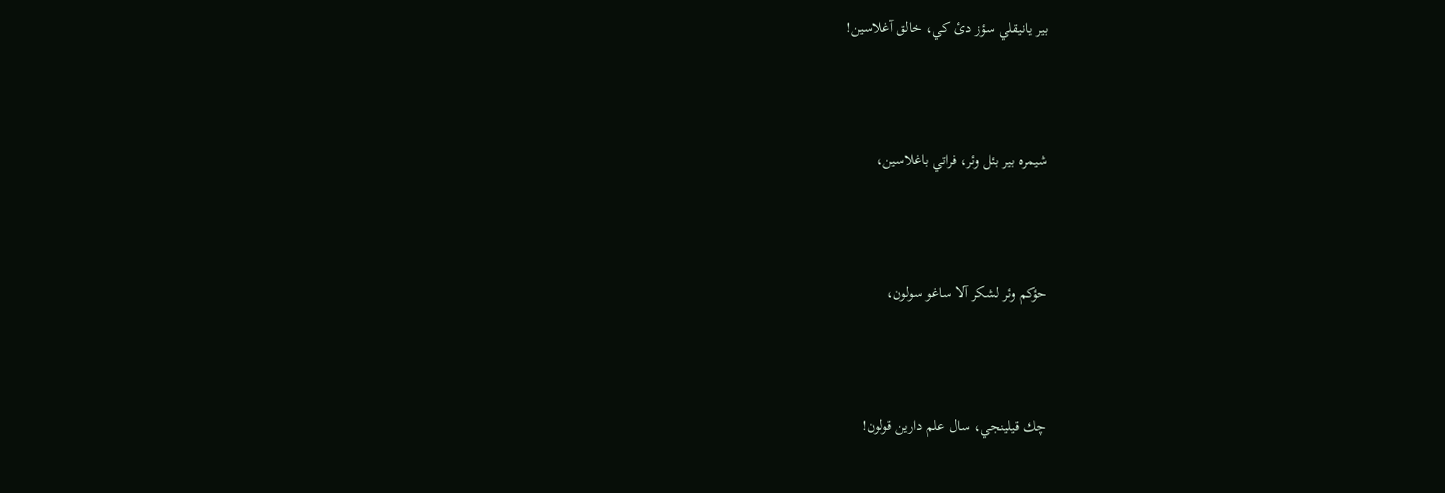بير يانيقلي سؤز دئ كي، خالق آغلاسين!



شيمره بير بئل وئر، فراتي باغلاسين،



حؤكم وئر لشكر آلا ساغو سولون،



چك قيلينجي، سال علم دارين قولون!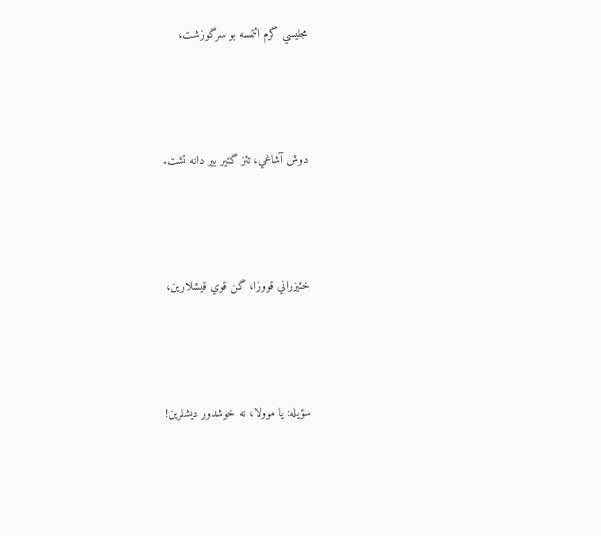مجليسي گرم ائتمسه بو سرگوزشت،



دوش آشاغي، تئز گتير بير دانه تشت.



خئيزراني قووزا، گن قوي قيشلارين،



سؤيله: يا موولا، نه خوشدور ديشلرين!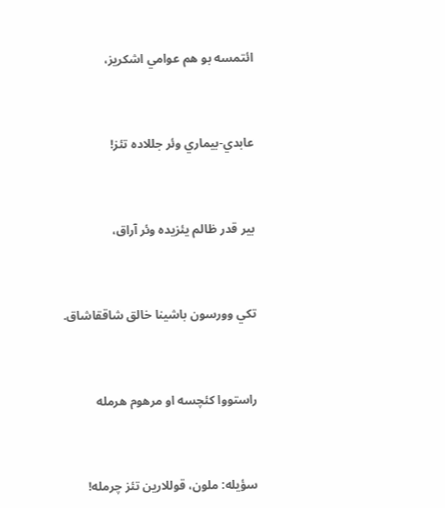ائتمسه بو هم عوامي اشكريز،



عابدي-بيماري وئر جللاده تئز!



بير قدر ظالم يئزيده وئر آراق،



تكي وورسون باشينا خالق شاققاشاق.



راستووا كئچسه او مرهوم هرمله



سؤيله: ملون، قوللارين تئز چرمله!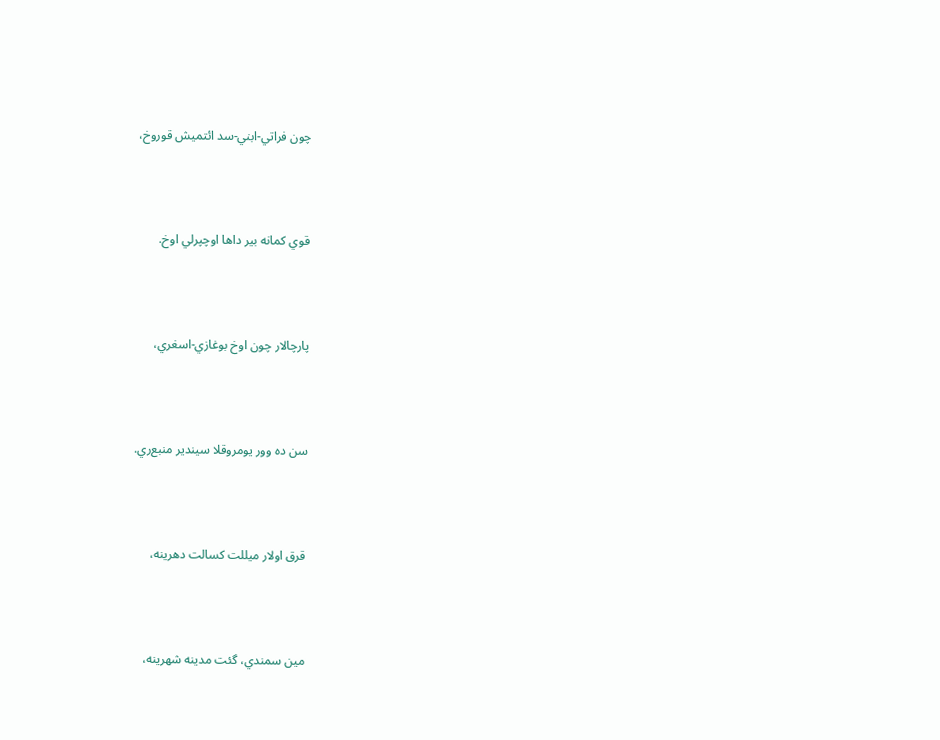چون فراتي-ابني-سد ائتميش قوروخ،



قوي كمانه بير داها اوچپرلي اوخ.



پارچالار چون اوخ بوغازي-اسغري،



سن ده وور يومروقلا سيندير منبع‌ري.



قرق اولار ميللت كسالت دهرينه،



مين سمندي، گئت مدينه شهرينه،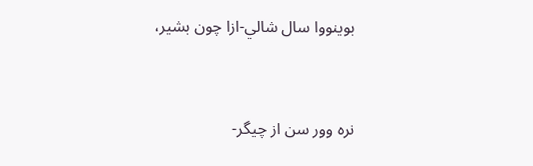بوينووا سال شالي-ازا چون بشير،



نره وور سن از چيگر-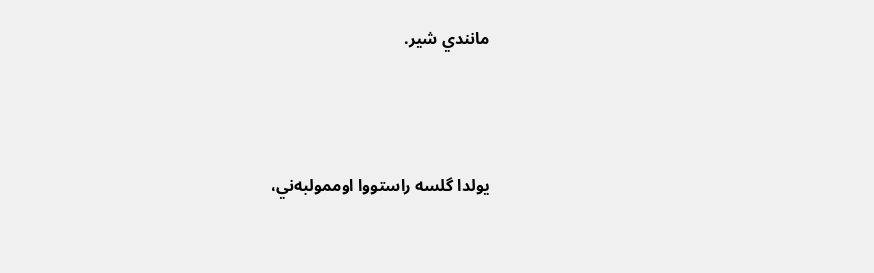مانندي شير.



يولدا گلسه راستووا اوممولبه‌ني،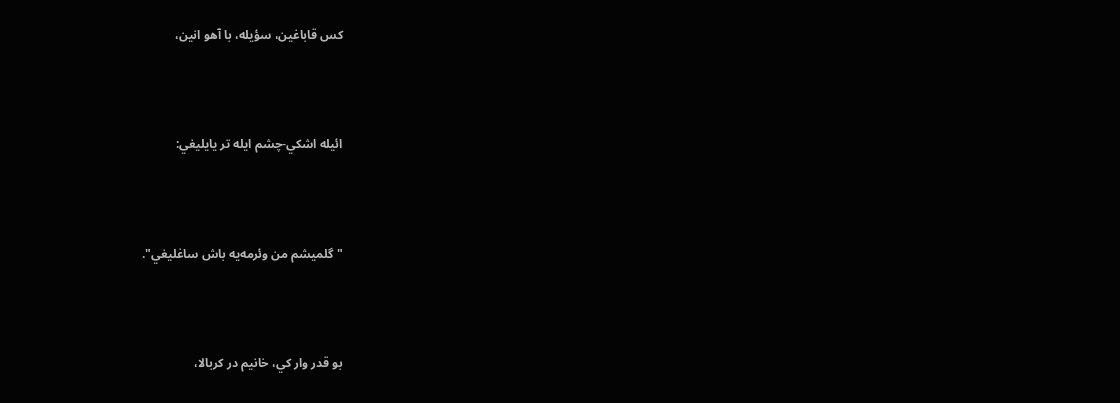كس قاباغين، سؤيله، با آهو انين،



ائيله اشكي-چشم ايله تر يايليغي:



"گلميشم من وئرمه‌يه باش ساغليغي".



بو قدر وار كي، خانيم در كربالا،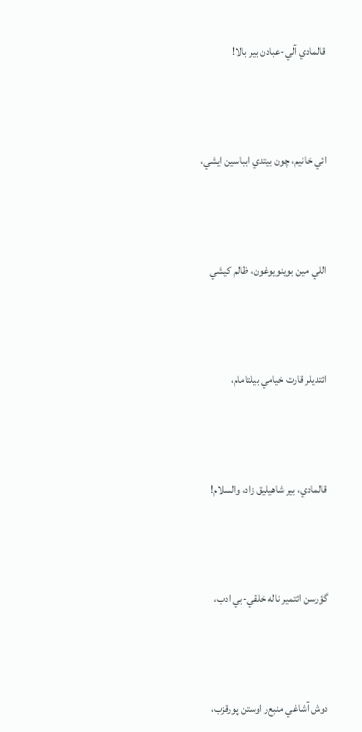قالمادي آلي-عبادن بير بالا!



ائي خانيم، چون بيتدي ابباسين ايشي،



اللي مين بوينويوغون، ظالم كيشي



ائتديلر قارت خيامي بيلتامام،



قالمادي، بير شاهيليق زاد، والسلام!



گؤرسن ائتمير ناله خلقي-بي ادب،



دوش آشاغي منبع‌ر اوستن پورقزب،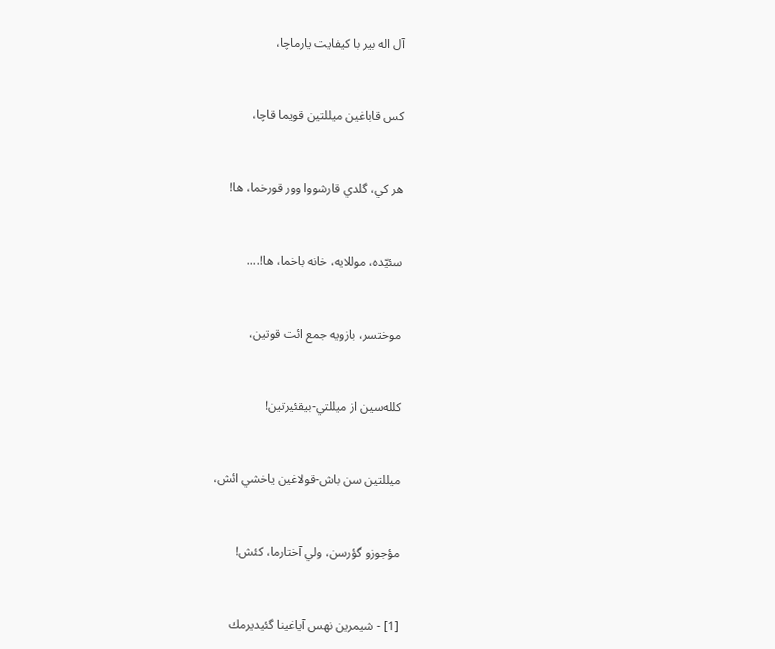آل اله بير با كيفايت يارماچا،



كس قاباغين ميللتين قويما قاچا،



هر كي، گلدي قارشووا وور قورخما، ها!



سئيّده، موللايه، خانه باخما، ها!....



موختسر، بازويه جمع ائت قوتين،



كلله‌سين از ميللتي-بيقئيرتين!



ميللتين سن باش-قولاغين ياخشي ائش،



مؤجوزو گؤرسن، ولي آختارما، كئش!



[1] - شيمرين نهس آياغينا گئيديرمك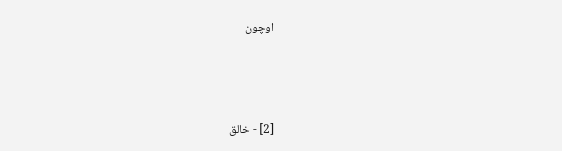اوچون



[2] - خالق